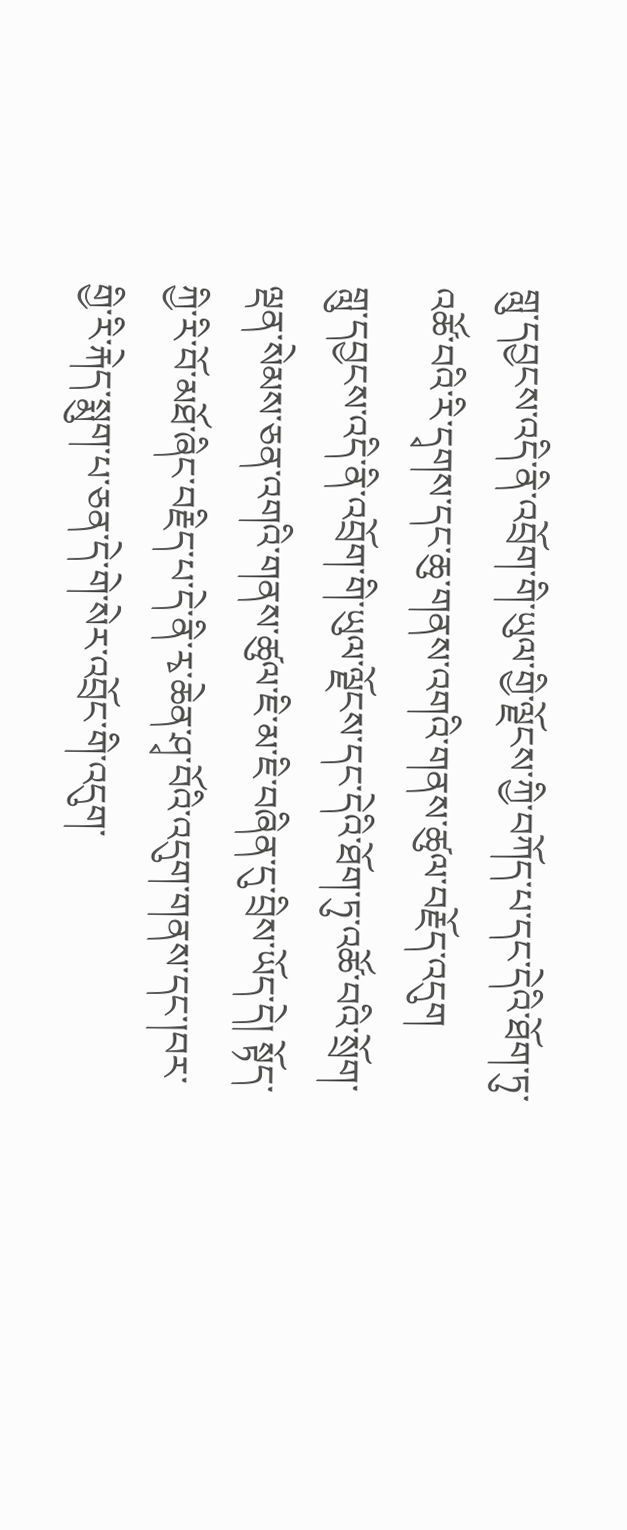གླུ་དབྱངས་འདི་ནི་འབྲོག་གི་ཡུལ་གྱི་ལྗོངས་ཀྱི་བཀོད་པ་དང་དེའི་ཐོག་ཏུ་འཚོ་བའི་རི་དྭགས་དང་ཆུ་གནས་འགའི་གནས་ཚུལ་བརྗོད་འདུག
གླུ་དབྱངས་འདི་ནི་འབྲོག་གི་ཡུལ་ལྗོངས་དང་དེའི་ཐོག་ཏུ་འཚོ་བའི་སྲོག་ལྡན་སེམས་ཅན་འགའི་གནས་ཚུལ་ཇི་མ་ཇི་བཞིན་དུ་བྲིས་ཡོད་དེ། སྟོད་ཀྱི་རི་བོ་མཐོ་ཞིང་བརྗིད་པ་དེ་ནི་རྭ་ཆེན་ཤྭ་བོའི་འདུག་གནས་དང་།བར་གྱི་རི་རྐེད་སྨུག་པ་ཅན་དེ་གེ་སེར་འབྲོང་གི་འདུག་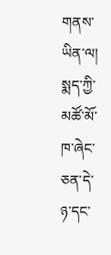གནས་ཡིན་ལ། སྨད་ཀྱི་མཚོ་མོ་ཁ་ཞེང་ཅན་དེ་ཉ་དང་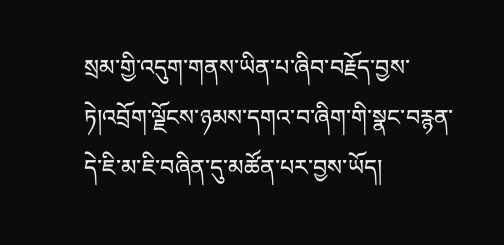སྲམ་གྱི་འདུག་གནས་ཡིན་པ་ཞིབ་བརྗོད་བྱས་ཏེ།འབྲོག་ལྗོངས་ཉམས་དགའ་བ་ཞིག་གི་སྣང་བརྙན་དེ་ཇི་མ་ཇི་བཞིན་དུ་མཚོན་པར་བྱས་ཡོད།